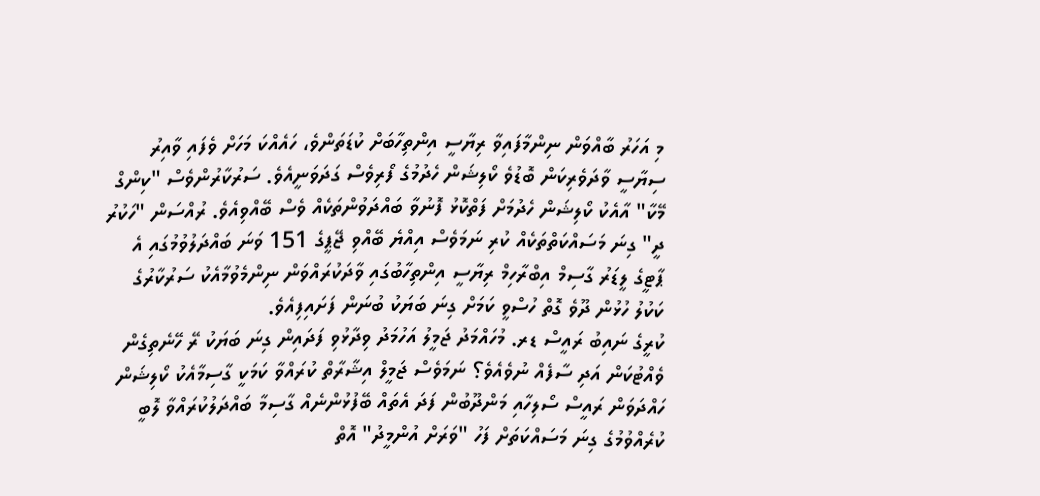މި އަހަރު ބާއްވަން ނިންމާފައިވާ ރިޔާސީ އިންތިހާބަށް ކުޑަތަންވެ، ހައެއްކަ މަހަށް ވެފައި ވާއިރު ސިޔާސީ ވާދަވެރިކަން ބޮޑުވެ ކޯލިޝަން ހެދުމުގެ ފޯރިވެސް ގަދަވަނީއެވެ. ސަރުކާރުންވެސް "ކިންގް މޭކާ" އާއެކު ކޯލިޝަން ހެދުމަށް ފަތްކޮޅު ފޮނުވާ ބައްދަވުންތަކެއް ވެސް ބޭއްވިއެވެ. ރުއްސަން "ހަކުރު ދީ" ގިނަ މަސައްކަތްތަކެއް ކުރި ނަމަވެސް އިއްޔެ ބޭއްވި ޖޭޕީގެ 151 ވަނަ ބައްދަލުވުމުގައި އެ ޕާޓީގެ ލީޑަރު ގާސިމް އިބްރާހިމް ރިޔާސީ އިންތިހާބުގައި ވާދަކުރައްވަން ނިންމެވުމާއެކު ސަރުކާރުގެ ކަކުލު ހުޅުން ދޫވެ ގޮތް ހުސްވީ ކަމަށް ގިނަ ބަޔަކު ބުނަން ފަށައިފިއެވެ.
ކުރީގެ ނައިބު ރައީސް ޑރ. މުހައްމަދު ޖަމީލު އަހުމަދު ވިދާޅުވި ފަދައިން ގިނަ ބަޔަކު ރޭ ހޭނެތިގެން ވެއްޓުކަން އަދި ސާފެއް ނުވެއެވެ؟ ނަމަވެސް ޖަމީލް އިޝާރާތް ކުރައްވާ ކަމަކީ ގާސިމާއެކު ކޯލިޝަން ހައްދަވަން ރައީސް ސޯލިހާއި މަންދޫބުން ފަދަ އެތައް ބޭފުޅުންނެއް ގާސިމާ ބައްދަލުކުރައްވާ ލޮބީ ކުރެއްވުމުގެ ގިނަ މަސައްކަތަށް ފަހު "ވަރަށް އުންމީދު" އޮތް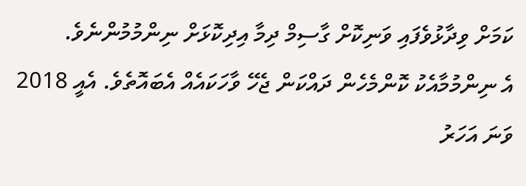ކަމަށް ވިދާޅުވެފައި ވަނިކޮށް ގާސިމް ދިމާ އިދިކޮޅަށް ނިންމުމުންނެވެ.
އެ ނިންމުމާއެކު ކޮންމެހެން ދައްކަން ޖެހޭ ވާހަކައެއް އެބައޮތެވެ. އެއީ 2018 ވަނަ އަހަރު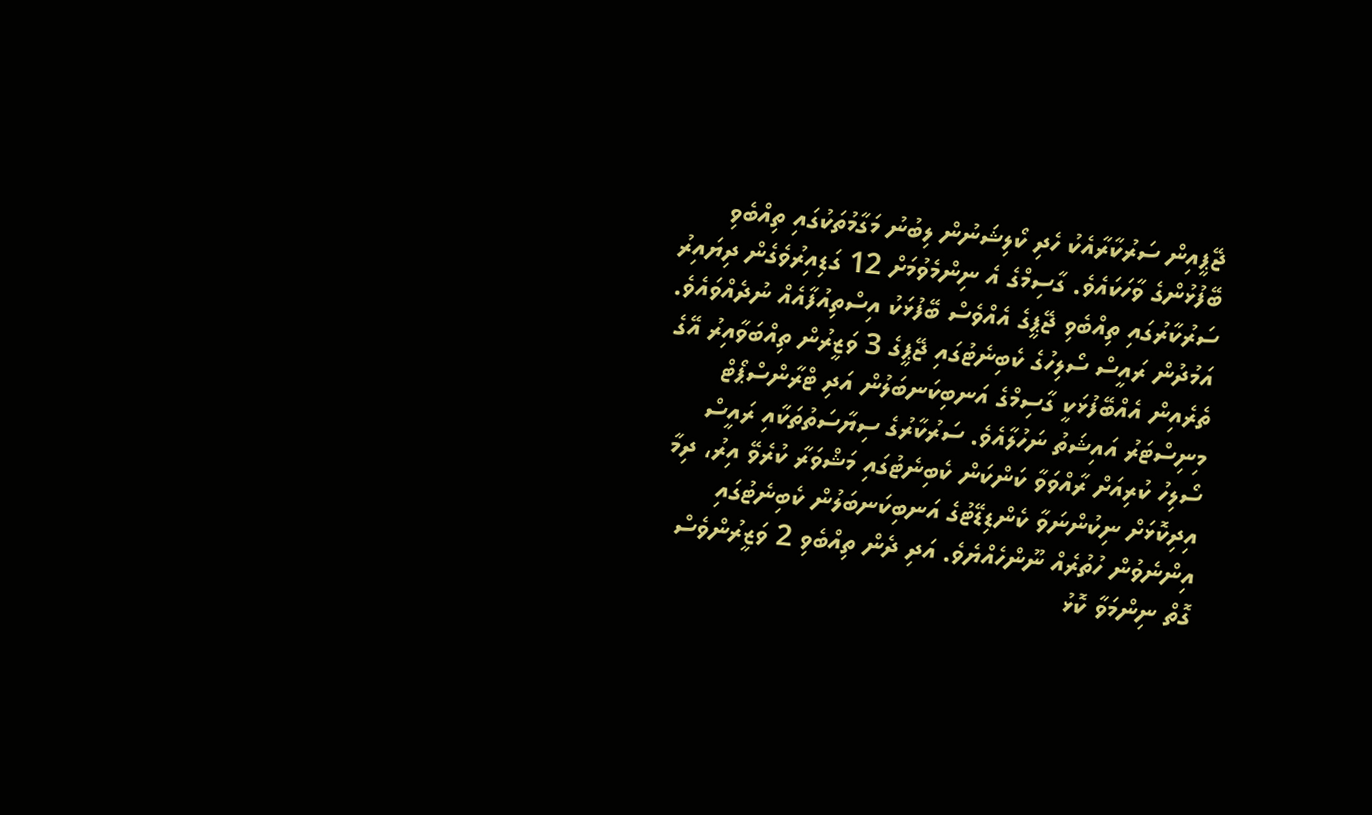ޖޭޕީއިން ސަރުކާރާއެކު ހެދި ކޯލިޝަނުން ލިބުނު މަގާމުތަކުގައި ތިއްބެވި ބޭފުޅުންގެ ވާހަކައެވެ. ގާސިމްގެ އެ ނިންމެވުމަށް 12 ގަޑިއިރުވެގެން ދިޔައިރު ސަރުކާރުގައި ތިއްބެވި ޖޭޕީގެ އެއްވެސް ބޭފުޅަކު އިސްތިއުފާއެއް ނުދެއްވައެވެ. އަމުދުން ރައީސް ސޯލިހުގެ ކެބިނެޓުގައި ޖޭޕީގެ 3 ވަޒީރުން ތިއްބަވާއިރު އޭގެ ތެރެއިން އެއްބޭފުޅަކީ ގާސިމްގެ އަނބިކަނބަލުން އަދި ޓްރާންސްޕޯޓް މިނިސްޓަރު އައިޝަތު ނަހުލާއެވެ. ސަރުކާރުގެ ސިޔާސަތުތަކާއި ރައީސް ސޯލިހު ކުރިއަށް ރާއްވަވާ ކަންކަން ކެބިނެޓުގައި މަޝްވަރާ ކުރެވޭ އިރު، ދިމާ އިދިކޮޅަށް ނިކުންނަވާ ކެންޑިޑޭޓުގެ އަނބިކަނބަލުން ކެބިނެޓުގައި އިންނެވުން ހުތުރެއް ނޫންހެއްޔެވެ. އަދި ދެން ތިއްބެވި 2 ވަޒީރުންވެސް ގޮތް ނިންމަވާ ކޮޅު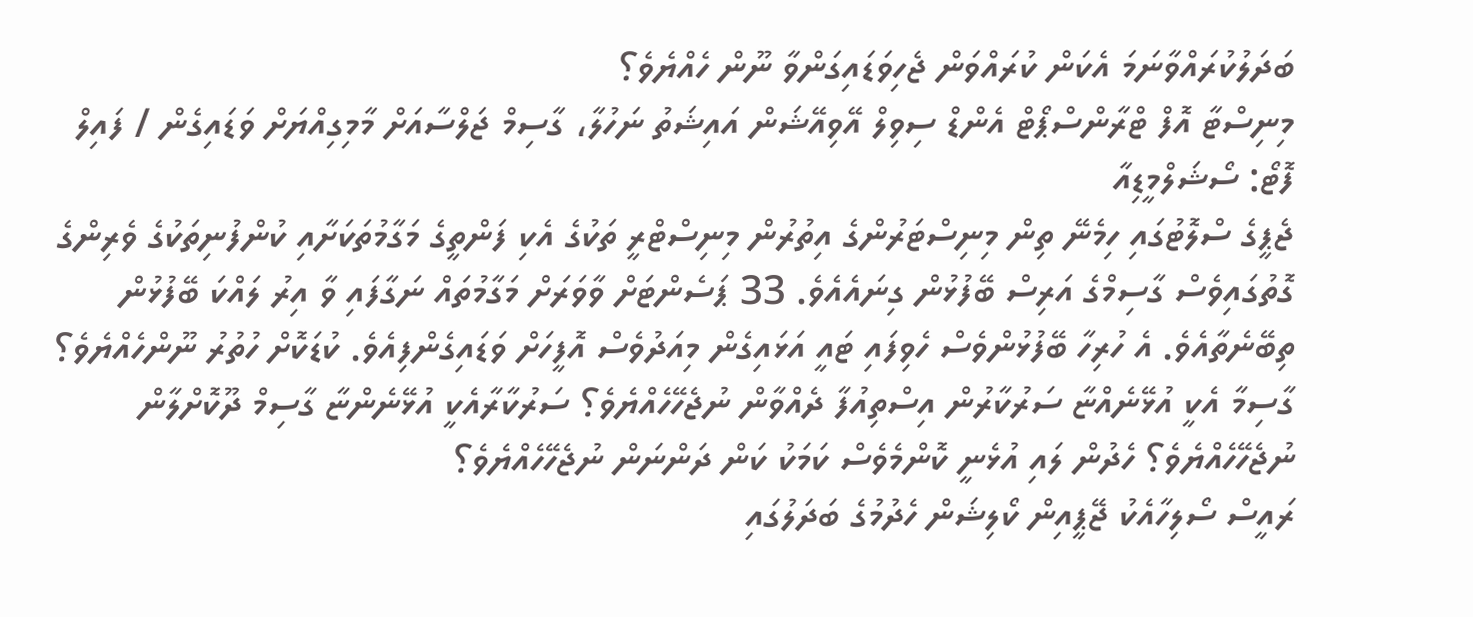ބަދަލުކުރައްވާނަމަ އެކަން ކުރައްވަން ޖެހިވަޑައިގަންވާ ނޫން ހެއްޔެވެ؟
މިނިސްޓާ އޮފް ޓްރާންސްޕޯޓް އެންޑް ސިވިލް އޭވިއޭޝަން އައިޝަތު ނަހުލާ، ގާސިމް ޖަލްސާއަށް މާމިގިއްޔަށް ވަޑައިގެން / ފައިލް ފޮޓޯ: ސޯޝަލްމީޑިއާ
ޖެޕީގެ ސްލޮޓުގައި ހިމެނޭ ތިން މިނިސްޓަރުންގެ އިތުރުން މިނިސްޓްރީ ތަކުގެ އެކި ފަންތީގެ މަގާމުތަކަށާއި ކުންފުނިތަކުގެ ވެރިންގެ ގޮތުގައިވެސް ގާސިމްގެ އަރިސް ބޭފުޅުން ގިނައެއެވެ. 33 ޕަސެންޓަށް ވާވަރަށް މަގާމުތައް ނަގާފައި ވާ އިރު ލައްކަ ބޭފުޅުން ތިބޭނެތާއެވެ. އެ ހުރިހާ ބޭފުޅުންވެސް ހެވިފައި ޓައީ އަޅައިގެން މިއަދުވެސް އޮފީހަށް ވަޑައިގެންފިއެވެ. ކުޑަކޮށް ހުތުރު ނޫންހެއްޔެވެ؟ ގާސިމާ އެކީ އުޅޭނެއްޏާ ސަރުކާރުން އިސްތިއުފާ ދެއްވާން ނުޖެހޭހެއްޔެވެ؟ ސަރުކާރާއެކީ އުޅޭނެންޏާ ގާސިމް ދޫކޮށްލާން ނުޖެހޭހެއްޔެވެ؟ ހެދުން ލައި އުޅެނީ ކޮންމެވެސް ކަމަކު ކަން ދަންނަން ނުޖެހޭހެއްޔެވެ؟
ރައީސް ސޯލިހާއެކު ޖޭޕީއިން ކޯލިޝަން ހެދުމުގެ ބަދަލުގައި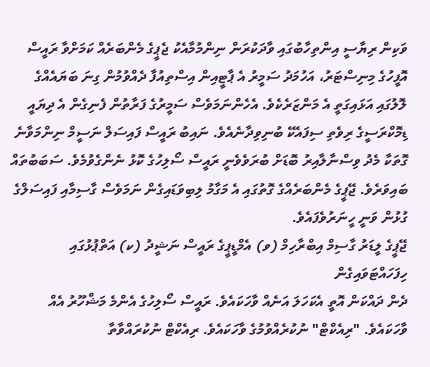ވަކިން ރިޔާސީ އިންތިހާބުގައި ވާދަކުރަން ނިންމުމާއެކު ޖެޕީގެ މެންބަރެއް ކަމަށްވާ ރައީސް އޮފީހުގެ މިނިސްޓަރު، އަހުމަދު ސަމީރު އެ ޕާޓީއިން އިސްތިއުފާ ދެއްވުމުން ގިނަ ބަޔައެއްގެ ލޮލުގައި އަޅައިގަތީ އެ މަންޒަރެކެވެ. އެހެންނަމަވެސް ސަމީރުގެ ފަރާތުން ފެނިގެން އެ ދިޔައީ ޑިމޮކްރަސީގެ ރިވެތި ސިފައެކޭ ބުނިވިދާނެއެވެ. ނައިބު ރައީސް ފައިސަލް ނަސީމް ނިންމަވާނެ ގޮތަކާ މެދު ވިސްނާލާއިރު ބޮޑަށް ބުރަވެވެނީ ރައީސް ސޯލިހުގެ ކޮޅު ނެންގެވުމެވެ. ސަބަބުތައް ބައިވަރެވެ. ޖޭޕީގެ މެންބަރެއްގެ ގޮތުގައި އެ މަގާމު ލިބިވަޑައިގެން ނަމަވެސް ގާސިމާއި ފައިސަލްގެ ގުޅުން ވަނީ ހީނަރުވެފައެވެ.
ޖޭޕީގެ ލީޑަރު ގާސިމް އިބްރާހިމް (ވ) އެމްޑީޕީގެ ރައީސް ނަޝީދު (ކ) އަތްޕުޅުގައި ހިފަހައްޓަވައިގެން
ދެން ދައްކަން އޮތީ އެކަހަލަ އަނެއް ވާހަކައެވެ. ރައީސް ސޯލިހުގެ އެންމެ މަޝްހޫރު އެއް ވާހަކައެވެ. "ރިއެކްޓް" ނުކުރެއްވުމުގެ ވާހަކައެވެ. ރިއެކްޓް ނުކުރައްވާތާ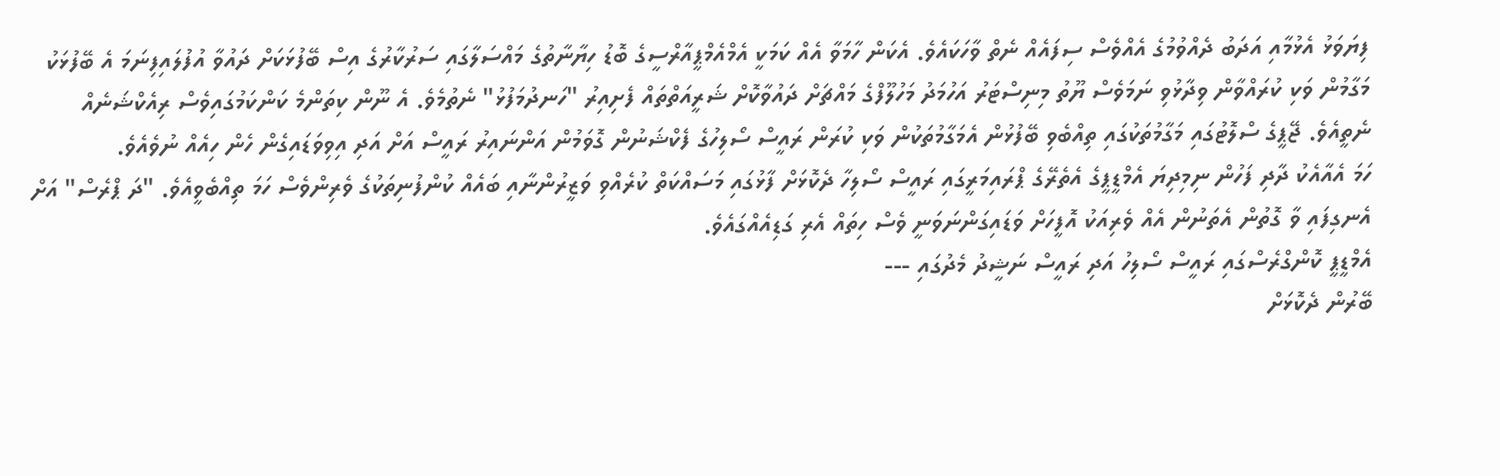ފިޔަވަޅު އެޅުމާއި އަދަބު ދެއްވުމުގެ އެއްވެސް ސިފައެއް ނެތް ވާހަކައެވެ. އެކަން ހާމަވާ އެއް ކަމަކީ އެމްއެމްޕީއާރްސީގެ ބޮޑު ހިޔާނާތުގެ މައްސަލާގައި ސަރުކާރުގެ އިސް ބޭފުޅަކަށް ދައުވާ އުފުލައިފިނަމަ އެ ބޭފުޅަކު މަގާމުން ވަކި ކުރައްވާން ވިދާޅުވި ނަމަވެސް ޔޫތު މިނިސްޓަރު އަހުމަދު މަހުލޫފްގެ މައްޗަށް ދައުވާކޮށް ޝަރީއަތްތައް ފެށިއިރު "ހަނދުމަފުޅު" ނެތުމެވެ. އެ ނޫން ކިތަންމެ ކަންކަމުގައިވެސް ރިއެކްޝަނެއް ނެތީއެވެ. ޖޭޕީގެ ސްލޮޓުގައި މަގާމުތަކުގައި ތިއްބެވި ބޭފުޅުން އެމަގާމުތަކުން ވަކި ކުރަން ރައީސް ސޯލިހުގެ ފެކްޝަނުން ގޮވަމުން އަންނައިރު ރައީސް އަށް އަދި އިވިވަޑައިގެން ހެން ހިއެއް ނުވެއެވެ.
ހަމަ އެއާއެކު ދާދި ފަހުން ނިމިދިޔަ އެމްޑީޕީގެ އެތެރޭގެ ޕްރައިމަރީގައި ރައީސް ސޯލިހާ ދެކޮޅަށް ފާޅުގައި މަސައްކަތް ކުރެއްވި ވަޒީރުންނާއި ބައެއް ކުންފުނިތަކުގެ ވެރިންވެސް ހަމަ ތިއްބެވީއެވެ. "ދަ ޕްރެސް" އަށް އެނގިފައި ވާ ގޮތުން އެތަނުން އެއް ވެރިއަކު އޮފީހަށް ވަޑައިގަންނަވަނީ ވެސް ހިތައް އެރި ގަޑިއެއްގައެވެ.
އެމްޑީޕީ ކޮންގްރެސްގައި ރައީސް ސޯލިހު އަދި ރައީސް ނަޝީދު މެދުގައި ---
ބޭރުން ދެކޮޅަށް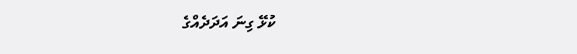ކުޅޭ ގިނަ އަދަދެއްގެ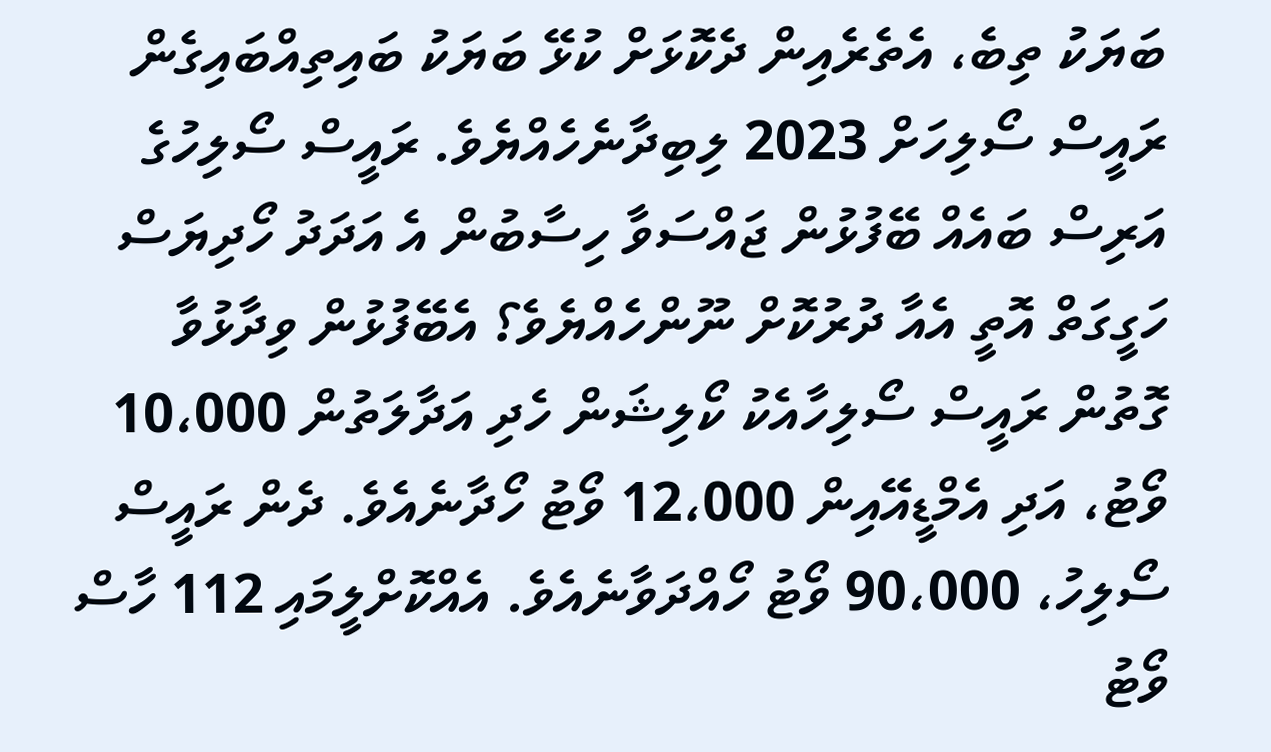ބަޔަކު ތިބެ، އެތެރެއިން ދެކޮޅަށް ކުޅޭ ބަޔަކު ބައިތިއްބައިގެން ރައީސް ސޯލިހަށް 2023 ލިބިދާނެހެއްޔެވެ. ރައީސް ސޯލިހުގެ އަރިސް ބައެއް ބޭފުޅުން ޖައްސަވާ ހިސާބުން އެ އަދަދު ހޯދިޔަސް ހަގީގަތް އޮތީ އެއާ ދުރުކޮށް ނޫންހެއްޔެވެ؟ އެބޭފުޅުން ވިދާޅުވާ ގޮތުން ރައީސް ސޯލިހާއެކު ކޯލިޝަން ހެދި އަދާލަތުން 10،000 ވޯޓު، އަދި އެމްޑީއޭއިން 12،000 ވޯޓު ހޯދާނެއެވެ. ދެން ރައީސް ސޯލިހު، 90،000 ވޯޓު ހޯއްދަވާނެއެވެ. އެއްކޮށްލީމައި 112 ހާސް ވޯޓު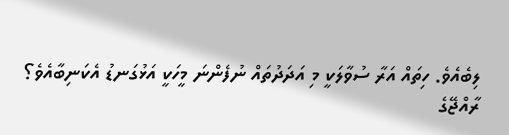ލިބެއެވެ. ހިތައް އަރާ ސުވާލަކީ މި އަދަދުތައް ނުފެންނަ މީހަކީ އަޅުގަނޑު އެކަނިބާއެވެ؟
ރާއްޖޭގެ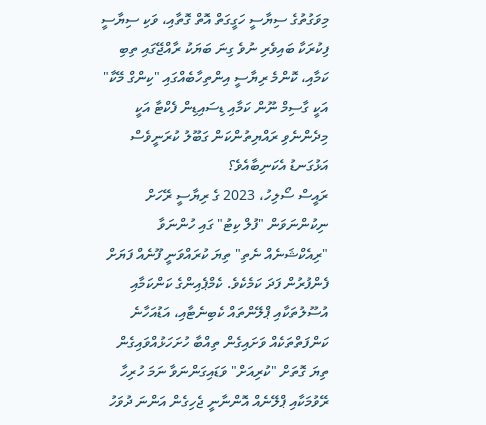މިވަގުތުގެ ސިޔާސީ ހަގީގަތް އޮތް ގޮތާއި، ވަކި ސިޔާސީ ފިކުރަކާ ބައިވެރި ނުވެ ގިނަ ބަޔަކު ރާއްޖޭގައި ތިބި ކަމާއި، ކޮންމެ ރިޔާސީ އިންތިހާބެއްގައި "ކިންގް މޭކާ" އަކީ ގާސިމް ނޫން ކަމާއި ޑިސައިޑިން ފެކްޓާ އަކީ މިދެންނެވި ރައްޔިތުންކަން ގަބޫލު ކުރަނީވެސް އަޅުގަނޑު އެކަނިބާއެވެ؟
ރައީސް ސޯލިހު، 2023 ގެ ރިޔާސީ ރޭހަށް ނިކުންނަވަން "ފުލް ކިޓު" ގައި ހުންނަވާ "ރިއެކްޝަނެއް ނެތި" ތިޔަ ކުރައްވަނީ ފޫނެއް ފަޔަށް ފެންފުރުން ފަދަ ކަމެކެވެ. ކެމްޕެއިންގެ ކަންކަމާއި އުސޫލުތަކާއި ޕްލޭންތައް ކެބިނެޓާއި، އަޑުއަހާނެ ކަންފަތްތަކެއް ވަށައިގެން ތިއްބާ ހުށަހަޅުއްވައިގެން ތިޔަ ގޮތަށް "ކުރިއަށް" ވަޑައިގަންނަވާ ނަމަ ހުރިހާ ރޭވުމަކާއި ޕްލޭނެއް އޮންނާނީ ޖެހިގެން އަންނަ ދުވަހު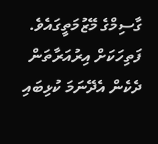ގާސިމްގެ މޭޒުމަތީގައެވެ.
ފަތިހަކަށް އިރުއަރާތަން ދެކެން އެދޭނަމަ ކުޅިބައި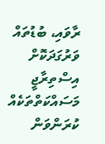ރާވައި، ބުޑުތައް ވަރުގަދަކޮށް އިސްތިރާޖީ މަސައްކަތްތަކެއް ކުރަންވަން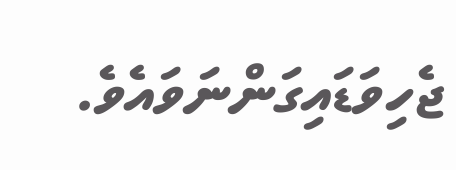ޖެހިވަޑައިގަންނަވައެވެ.